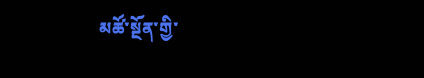མཚོ་སྔོན་གྱི་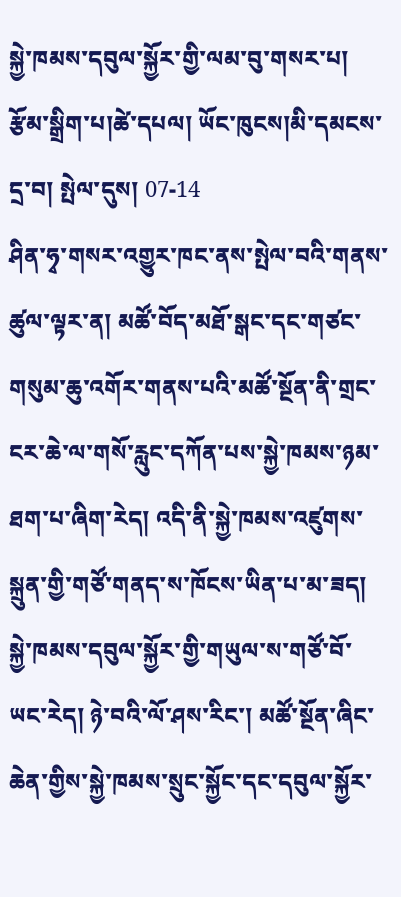སྐྱེ་ཁམས་དབུལ་སྐྱོར་གྱི་ལམ་བུ་གསར་པ།
རྩོམ་སྒྲིག་པ།ཚེ་དཔལ། ཡོང་ཁུངས།མི་དམངས་དྲ་བ། སྤེལ་དུས། 07-14
ཤིན་ཧྭ་གསར་འགྱུར་ཁང་ནས་སྤེལ་བའི་གནས་ཚུལ་ལྟར་ན། མཚོ་བོད་མཐོ་སྒང་དང་གཙང་གསུམ་ཆུ་འགོར་གནས་པའི་མཚོ་སྔོན་ནི་གྲང་ངར་ཆེ་ལ་གསོ་རླུང་དཀོན་པས་སྐྱེ་ཁམས་ཉམ་ཐག་པ་ཞིག་རེད། འདི་ནི་སྐྱེ་ཁམས་འཛུགས་སྐྲུན་གྱི་གཙོ་གནད་ས་ཁོངས་ཡིན་པ་མ་ཟད། སྐྱེ་ཁམས་དབུལ་སྐྱོར་གྱི་གཡུལ་ས་གཙོ་བོ་ཡང་རེད། ཉེ་བའི་ལོ་ཤས་རིང་། མཚོ་སྔོན་ཞིང་ཆེན་གྱིས་སྐྱེ་ཁམས་སྲུང་སྐྱོང་དང་དབུལ་སྐྱོར་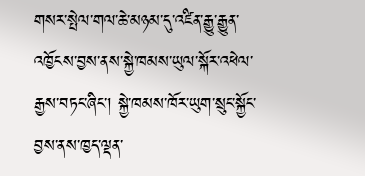གསར་སྤེལ་གལ་ཆེ་མཉམ་དུ་འཛིན་རྒྱུ་རྒྱུན་འཁྱོངས་བྱས་ནས་སྐྱེ་ཁམས་ཡུལ་སྐོར་འཕེལ་རྒྱས་བཏང་ཞིང་། སྐྱེ་ཁམས་ཁོར་ཡུག་སྲུང་སྐྱོང་བྱས་ནས་ཁྱད་ལྡན་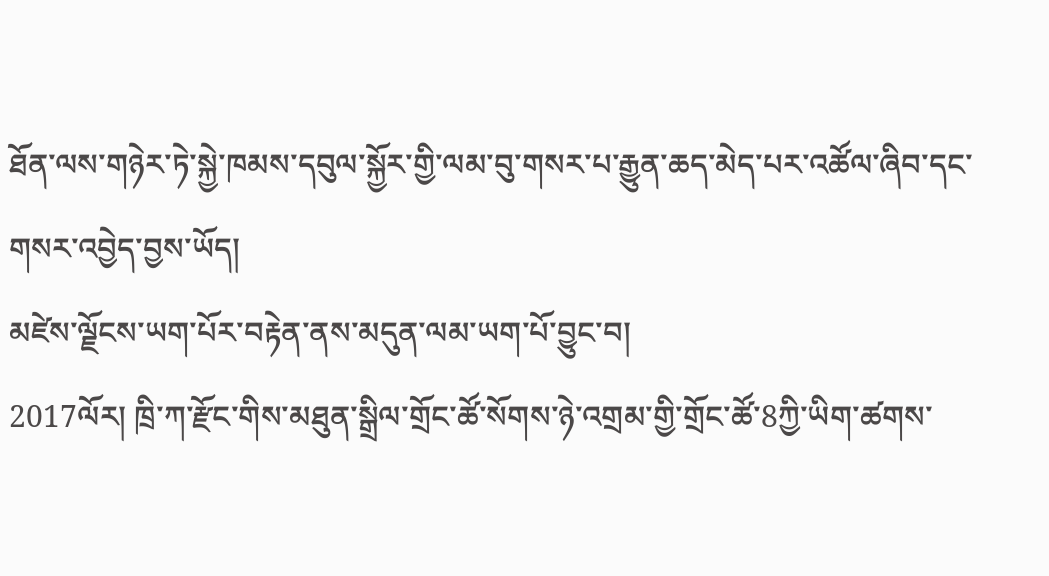ཐོན་ལས་གཉེར་ཏེ་སྐྱེ་ཁམས་དབུལ་སྐྱོར་གྱི་ལམ་བུ་གསར་པ་རྒྱུན་ཆད་མེད་པར་འཚོལ་ཞིབ་དང་གསར་འབྱེད་བྱས་ཡོད།
མཛེས་ལྗོངས་ཡག་པོར་བརྟེན་ནས་མདུན་ལམ་ཡག་པོ་བྱུང་བ།
2017ལོར། ཁྲི་ཀ་རྫོང་གིས་མཐུན་སྒྲིལ་གྲོང་ཚོ་སོགས་ཉེ་འགྲམ་གྱི་གྲོང་ཚོ་8ཀྱི་ཡིག་ཚགས་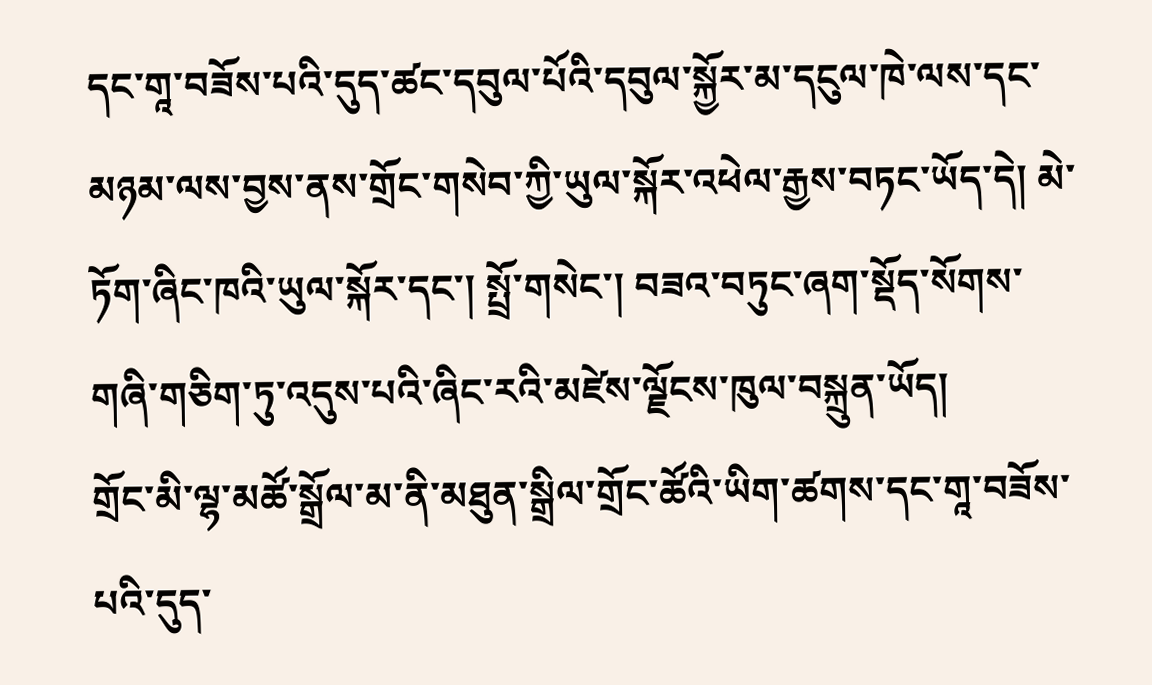དང་གཱ་བཟོས་པའི་དུད་ཚང་དབུལ་པོའི་དབུལ་སྐྱོར་མ་དངུལ་ཁེ་ལས་དང་མཉམ་ལས་བྱས་ནས་གྲོང་གསེབ་ཀྱི་ཡུལ་སྐོར་འཕེལ་རྒྱས་བཏང་ཡོད་དེ། མེ་ཏོག་ཞིང་ཁའི་ཡུལ་སྐོར་དང་། སྤྲོ་གསེང་། བཟའ་བཏུང་ཞག་སྡོད་སོགས་གཞི་གཅིག་ཏུ་འདུས་པའི་ཞིང་རའི་མཛེས་ལྗོངས་ཁུལ་བསྐྲུན་ཡོད།
གྲོང་མི་ལྷ་མཚོ་སྒྲོལ་མ་ནི་མཐུན་སྒྲིལ་གྲོང་ཚོའི་ཡིག་ཚགས་དང་གཱ་བཟོས་པའི་དུད་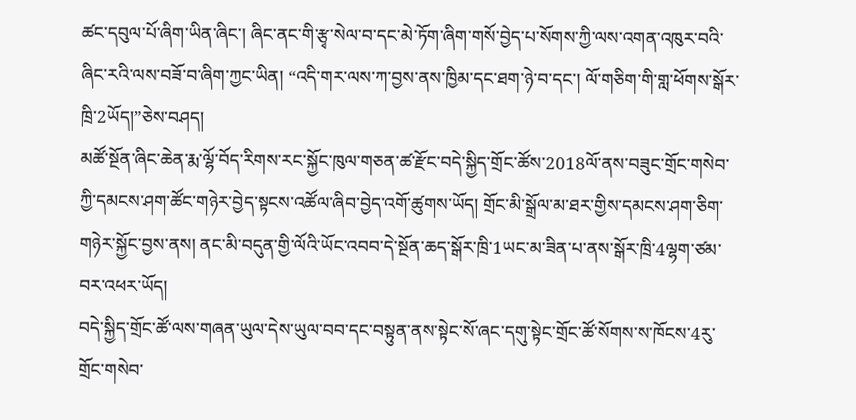ཚང་དབུལ་པོ་ཞིག་ཡིན་ཞིང་། ཞིང་ནང་གི་རྩྭ་སེལ་བ་དང་མེ་ཏོག་ཞིག་གསོ་བྱེད་པ་སོགས་ཀྱི་ལས་འགན་འཁུར་བའི་ཞིང་རའི་ལས་བཟོ་བ་ཞིག་ཀྱང་ཡིན། “འདི་གར་ལས་ཀ་བྱས་ནས་ཁྱིམ་དང་ཐག་ཉེ་བ་དང་། ལོ་གཅིག་གི་གླ་ཕོགས་སྒོར་ཁྲི་2ཡོད།”ཅེས་བཤད།
མཚོ་སྔོན་ཞིང་ཆེན་རྨ་ལྷོ་བོད་རིགས་རང་སྐྱོང་ཁུལ་གཅན་ཚ་རྫོང་བདེ་སྐྱིད་གྲོང་ཚོས་2018ལོ་ནས་བཟུང་གྲོང་གསེབ་ཀྱི་དམངས་ཤག་ཚོང་གཉེར་བྱེད་སྟངས་འཚོལ་ཞིབ་བྱེད་འགོ་ཚུགས་ཡོད། གྲོང་མི་སྒྲོལ་མ་ཐར་གྱིས་དམངས་ཤག་ཅིག་གཉེར་སྐྱོང་བྱས་ནས། ནང་མི་བདུན་གྱི་ལོའི་ཡོང་འབབ་དེ་སྔོན་ཆད་སྒོར་ཁྲི་1ཡང་མ་ཟིན་པ་ནས་སྒོར་ཁྲི་4ལྷག་ཙམ་བར་འཕར་ཡོད།
བདེ་སྐྱིད་གྲོང་ཚོ་ལས་གཞན་ཡུལ་དེས་ཡུལ་བབ་དང་བསྟུན་ནས་སྟེང་སོ་ཞང་དགུ་སྟེང་གྲོང་ཚོ་སོགས་ས་ཁོངས་4རུ་གྲོང་གསེབ་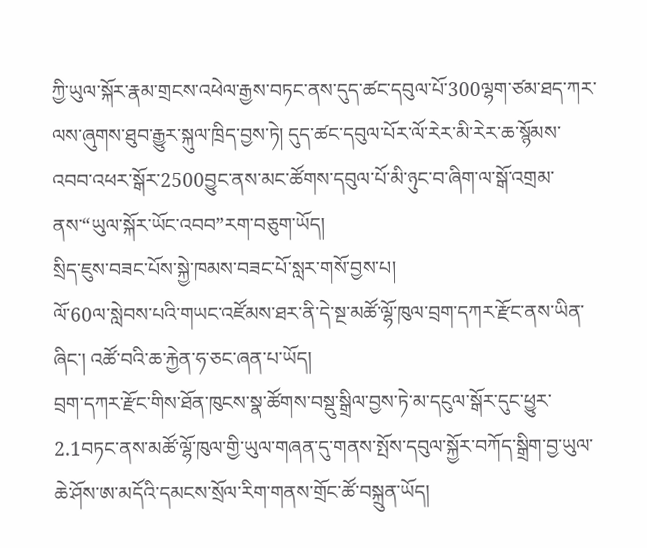ཀྱི་ཡུལ་སྐོར་རྣམ་གྲངས་འཕེལ་རྒྱས་བཏང་ནས་དུད་ཚང་དབུལ་པོ་300ལྷག་ཙམ་ཐད་ཀར་ལས་ཞུགས་ཐུབ་རྒྱུར་སྐུལ་ཁྲིད་བྱས་ཏེ། དུད་ཚང་དབུལ་པོར་ལོ་རེར་མི་རེར་ཆ་སྙོམས་འབབ་འཕར་སྒོར་2500བྱུང་ནས་མང་ཚོགས་དབུལ་པོ་མི་ཉུང་བ་ཞིག་ལ་སྒོ་འགྲམ་ནས་“ཡུལ་སྐོར་ཡོང་འབབ”རག་བཅུག་ཡོད།
སྲིད་ཇུས་བཟང་པོས་སྐྱེ་ཁམས་བཟང་པོ་སླར་གསོ་བྱས་པ།
ལོ་60ལ་སླེབས་པའི་གཡང་འཛོམས་ཐར་ནི་དེ་སྔ་མཚོ་ལྷོ་ཁུལ་བྲག་དཀར་རྫོང་ནས་ཡིན་ཞིང་། འཚོ་བའི་ཆ་རྐྱེན་ཧ་ཅང་ཞན་པ་ཡོད།
བྲག་དཀར་རྫོང་གིས་ཐོན་ཁུངས་སྣ་ཚོགས་བསྡུ་སྒྲིལ་བྱས་ཏེ་མ་དངུལ་སྒོར་དུང་ཕྱུར་2.1བཏང་ནས་མཚོ་ལྷོ་ཁུལ་གྱི་ཡུལ་གཞན་དུ་གནས་སྤོས་དབུལ་སྐྱོར་བཀོད་སྒྲིག་བྱ་ཡུལ་ཆེ་ཤོས་ཨ་མདོའི་དམངས་སྲོལ་རིག་གནས་གྲོང་ཚོ་བསྐྲུན་ཡོད།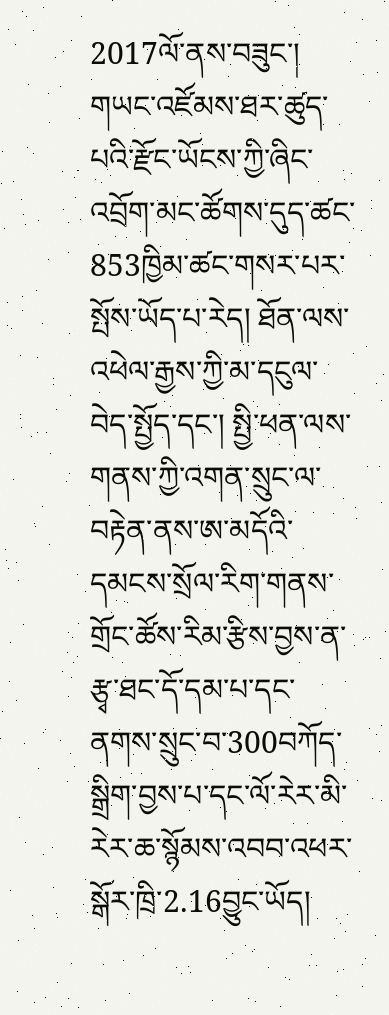2017ལོ་ནས་བཟུང་། གཡང་འཛོམས་ཐར་ཚུད་པའི་རྫོང་ཡོངས་ཀྱི་ཞིང་འབྲོག་མང་ཚོགས་དུད་ཚང་853ཁྱིམ་ཚང་གསར་པར་སྤོས་ཡོད་པ་རེད། ཐོན་ལས་འཕེལ་རྒྱས་ཀྱི་མ་དངུལ་བེད་སྤྱོད་དང་། སྤྱི་ཕན་ལས་གནས་ཀྱི་འགན་སྲུང་ལ་བརྟེན་ནས་ཨ་མདོའི་དམངས་སྲོལ་རིག་གནས་གྲོང་ཚོས་རིམ་རྩིས་བྱས་ན་རྩྭ་ཐང་དོ་དམ་པ་དང་ནགས་སྲུང་བ་300བཀོད་སྒྲིག་བྱས་པ་དང་ལོ་རེར་མི་རེར་ཆ་སྙོམས་འབབ་འཕར་སྒོར་ཁྲི་2.16བྱུང་ཡོད།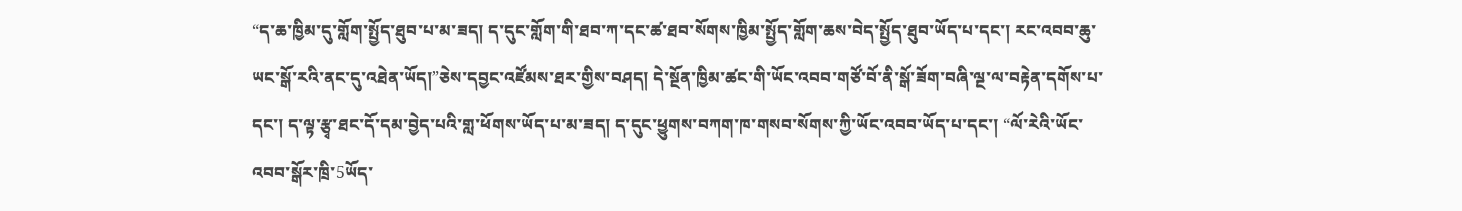“ད་ཆ་ཁྱིམ་དུ་གློག་སྤྱོད་ཐུབ་པ་མ་ཟད། ད་དུང་གློག་གི་ཐབ་ཀ་དང་ཚ་ཐབ་སོགས་ཁྱིམ་སྤྱོད་གློག་ཆས་བེད་སྤྱོད་ཐུབ་ཡོད་པ་དང་། རང་འབབ་ཆུ་ཡང་སྒོ་རའི་ནང་དུ་འཐེན་ཡོད།”ཅེས་དབྱང་འཛོམས་ཐར་གྱིས་བཤད། དེ་སྔོན་ཁྱིམ་ཚང་གི་ཡོང་འབབ་གཙོ་བོ་ནི་སྒོ་ཟོག་བཞི་ལྔ་ལ་བརྟེན་དགོས་པ་དང་། ད་ལྟ་རྩྭ་ཐང་དོ་དམ་བྱེད་པའི་གླ་ཕོགས་ཡོད་པ་མ་ཟད། ད་དུང་ཕྱུགས་བཀག་ཁ་གསབ་སོགས་ཀྱི་ཡོང་འབབ་ཡོད་པ་དང་། “ལོ་རེའི་ཡོང་འབབ་སྒོར་ཁྲི་5ཡོད་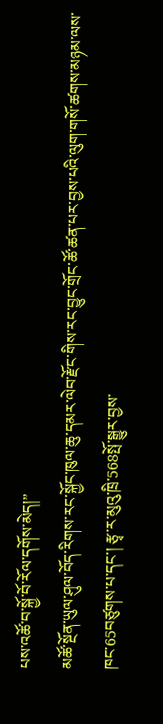པས་འཚོ་བ་སྐྱོ་བོ་རོལ་དགོས་མེད།”
མཚོ་སྔོན་ཡུལ་ཤུལ་བོད་རིགས་རང་སྐྱོང་ཁུལ་ཆུ་དམར་ལེབ་རྫོང་གིས་རང་བྱུང་གྲོང་ཚོ་ཚན་པར་བྱས་པའི་ལུག་གསོ་ཚགས་མཉམ་ལས་ཁང་65བཙུགས་པ་དང་། རྩྭ་ར་མུའུ་ཁྲི་568སྤོ་སྒྱུར་བྱས་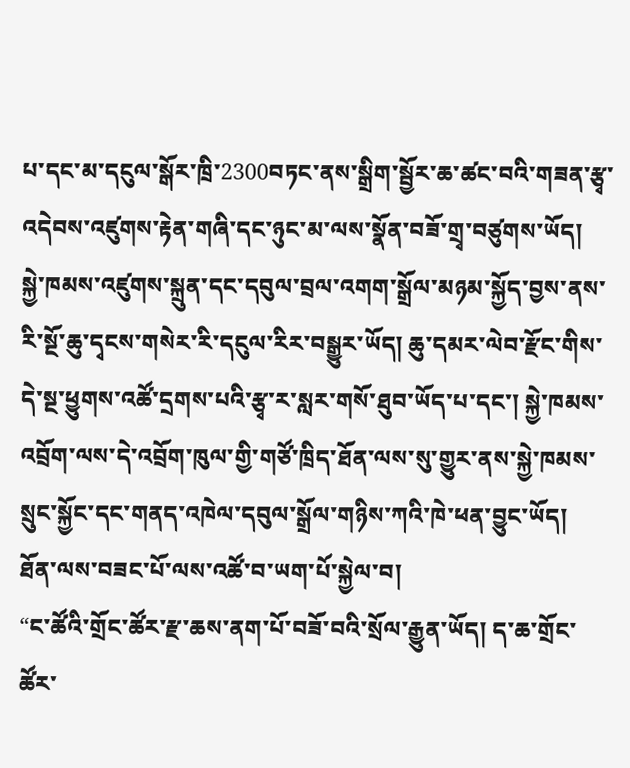པ་དང་མ་དངུལ་སྒོར་ཁྲི་2300བཏང་ནས་སྒྲིག་སྦྱོར་ཆ་ཚང་བའི་གཟན་རྩྭ་འདེབས་འཛུགས་རྟེན་གཞི་དང་ཉུང་མ་ལས་སྣོན་བཟོ་གྲྭ་བཙུགས་ཡོད།
སྐྱེ་ཁམས་འཛུགས་སྐྲུན་དང་དབུལ་བྲལ་འགག་སྒྲོལ་མཉམ་སྐྱོད་བྱས་ནས་རི་སྔོ་ཆུ་དྭངས་གསེར་རི་དངུལ་རིར་བསྒྱུར་ཡོད། ཆུ་དམར་ལེབ་རྫོང་གིས་དེ་སྔ་ཕྱུགས་འཚོ་དྲགས་པའི་རྩྭ་ར་སླར་གསོ་ཐུབ་ཡོད་པ་དང་། སྐྱེ་ཁམས་འབྲོག་ལས་དེ་འབྲོག་ཁུལ་གྱི་གཙོ་ཁྲིད་ཐོན་ལས་སུ་གྱུར་ནས་སྐྱེ་ཁམས་སྲུང་སྐྱོང་དང་གནད་འཁེལ་དབུལ་སྒྲོལ་གཉིས་ཀའི་ཁེ་ཕན་བྱུང་ཡོད།
ཐོན་ལས་བཟང་པོ་ལས་འཚོ་བ་ཡག་པོ་སྐྱེལ་བ།
“ང་ཚོའི་གྲོང་ཚོར་རྫ་ཆས་ནག་པོ་བཟོ་བའི་སྲོལ་རྒྱུན་ཡོད། ད་ཆ་གྲོང་ཚོར་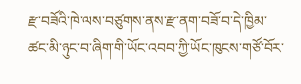རྫ་བཟོའི་ཁེ་ལས་བཙུགས་ནས་རྫ་ནག་བཟོ་བ་དེ་ཁྱིམ་ཚང་མི་ཉུང་བ་ཞིག་གི་ཡོང་འབབ་ཀྱི་ཡོང་ཁུངས་གཙོ་བོར་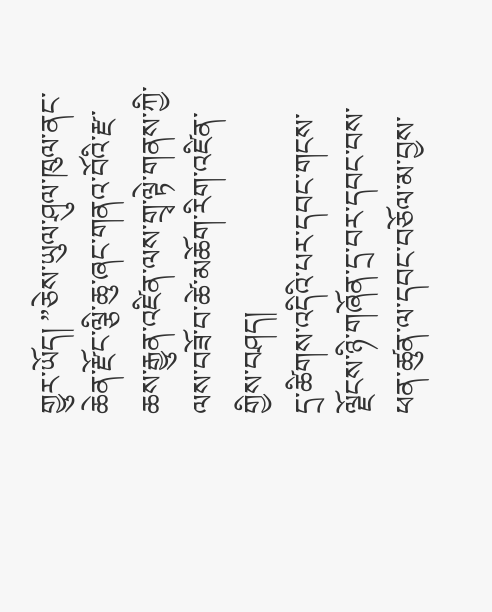གྱུར་ཡོད། ”ཅེས་ཡུལ་ཤུལ་ཁུལ་ནང་ཆེན་རྫོང་ལྕི་ཆུ་ཞང་གནའ་བོའི་རྫ་ཆས་རྒྱུན་འཛིན་ལས་གྲྭ་ལྟེ་གནས་ཀྱི་ལས་བཟོ་བ་ཚེ་མཆོག་རིག་འཛིན་གྱིས་བཤད།
དྲ་ཚིགས་འདིའི་པར་དབང་གངས་ལྗོངས་ཉི་གཞོན་དྲ་བར་དབང་བས་ཕན་ཚུན་ལ་དབང་བཅོལ་མ་བྱས་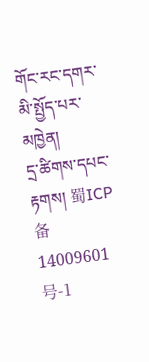གོང་རང་དགར་མི་སྤྱོད་པར་མཁྱེན།
དྲ་ཚིགས་དཔང་རྟགས། 蜀ICP备14009601号-1